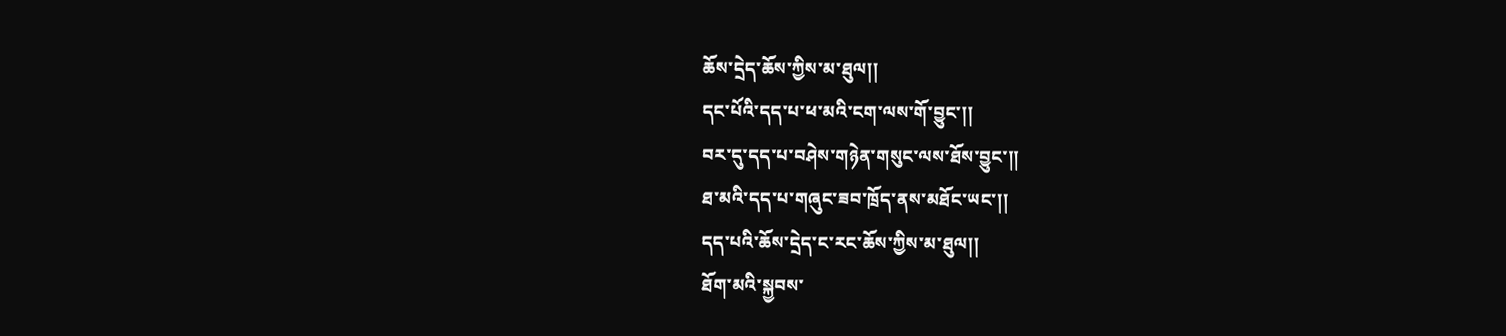ཆོས་དྲེད་ཆོས་ཀྱིས་མ་ཐུལ།།
དང་པོའི་དད་པ་ཕ་མའི་ངག་ལས་གོ་བྱུང་།།
བར་དུ་དད་པ་བཤེས་གཉེན་གསུང་ལས་ཐོས་བྱུང་།།
ཐ་མའི་དད་པ་གཞུང་ཟབ་ཁྲོད་ནས་མཐོང་ཡང་།།
དད་པའི་ཆོས་དྲེད་ང་རང་ཆོས་ཀྱིས་མ་ཐུལ།།
ཐོག་མའི་སྐྱབས་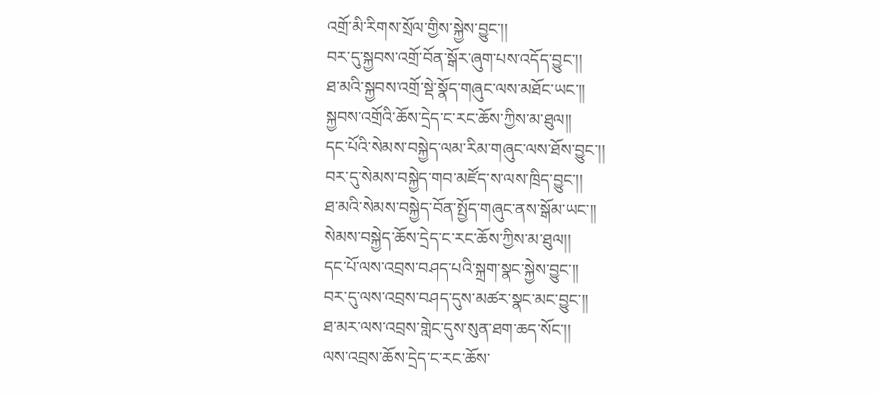འགྲོ་མི་རིགས་སྲོལ་གྱིས་སྐྱེས་བྱུང་།།
བར་དུ་སྐྱབས་འགྲོ་བོན་སྒོར་ཞུག་པས་འདོད་བྱུང་།།
ཐ་མའི་སྐྱབས་འགྲོ་སྡེ་སྣོད་གཞུང་ལས་མཐོང་ཡང་།།
སྐྱབས་འགྲོའི་ཆོས་དྲེད་ང་རང་ཆོས་ཀྱིས་མ་ཐུལ།།
དང་པོའི་སེམས་བསྐྱེད་ལམ་རིམ་གཞུང་ལས་ཐོས་བྱུང་།།
བར་དུ་སེམས་བསྐྱེད་གབ་མཛོད་ས་ལས་ཁྲིད་བྱུང་།།
ཐ་མའི་སེམས་བསྐྱེད་བོན་སྤྱོད་གཞུང་ནས་སྒོམ་ཡང་།།
སེམས་བསྐྱེད་ཆོས་དྲེད་ང་རང་ཆོས་ཀྱིས་མ་ཐུལ།།
དང་པོ་ལས་འབྲས་བཤད་པའི་སྐྲག་སྣང་སྐྱེས་བྱུང་།།
བར་དུ་ལས་འབྲས་བཤད་དུས་མཚར་སྣང་མང་བྱུང་།།
ཐ་མར་ལས་འབྲས་གླེང་དུས་སུན་ཐག་ཆད་སོང་།།
ལས་འབྲས་ཆོས་དྲེད་ང་རང་ཆོས་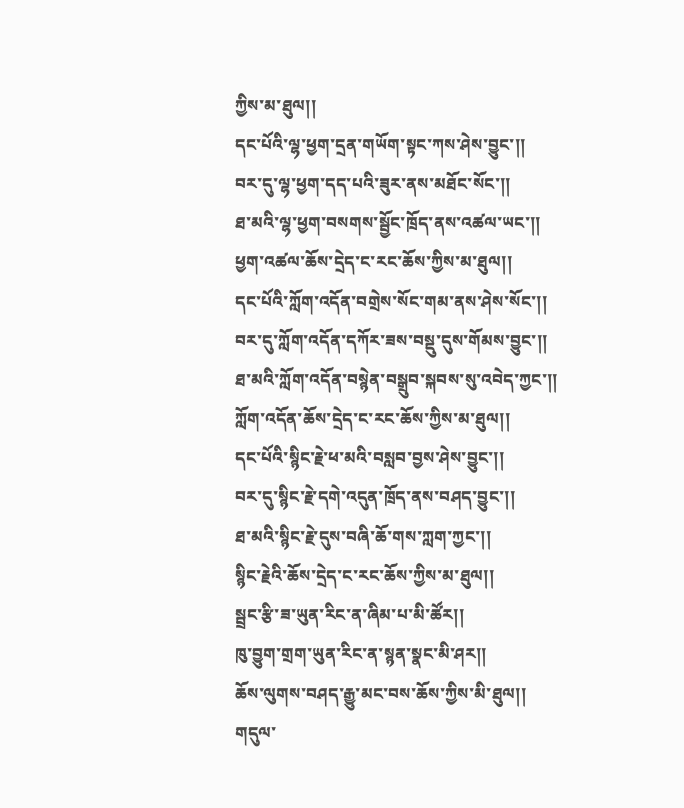ཀྱིས་མ་ཐུལ།།
དང་པོའི་ལྷ་ཕྱག་དྲན་གཡོག་སྟང་ཀས་ཤེས་བྱུང་།།
བར་དུ་ལྷ་ཕྱག་དད་པའི་ཟུར་ནས་མཐོང་སོང་།།
ཐ་མའི་ལྷ་ཕྱག་བསགས་སྦྱོང་ཁྲོད་ནས་འཚལ་ཡང་།།
ཕྱག་འཚལ་ཆོས་དྲེད་ང་རང་ཆོས་ཀྱིས་མ་ཐུལ།།
དང་པོའི་ཀློག་འདོན་བགྲེས་སོང་གམ་ནས་ཤེས་སོང་།།
བར་དུ་ཀློག་འདོན་དཀོར་ཟས་བསྡུ་དུས་གོམས་བྱུང་།།
ཐ་མའི་ཀློག་འདོན་བསྙེན་བསྒྲུབ་སྐབས་སུ་འབེད་ཀྱང་།།
ཀློག་འདོན་ཆོས་དྲེད་ང་རང་ཆོས་ཀྱིས་མ་ཐུལ།།
དང་པོའི་སྙིང་རྗེ་ཕ་མའི་བསླབ་བྱས་ཤེས་བྱུང་།།
བར་དུ་སྙིང་རྗེ་དགེ་འདུན་ཁྲོད་ནས་བཤད་བྱུང་།།
ཐ་མའི་སྙིང་རྗེ་དུས་བཞི་ཆོ་གས་ཀླག་ཀྱང་།།
སྙིང་རྗེའི་ཆོས་དྲེད་ང་རང་ཆོས་ཀྱིས་མ་ཐུལ།།
སྦྲང་རྩི་ཟ་ཡུན་རིང་ན་ཞིམ་པ་མི་ཚོར།།
ཁུ་བྱུག་གྲག་ཡུན་རིང་ན་སྙན་སྣང་མི་ཤར།།
ཆོས་ལུགས་བཤད་རྒྱུ་མང་བས་ཆོས་ཀྱིས་མི་ཐུལ།།
གདུལ་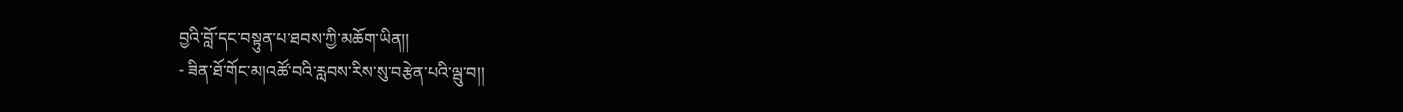བྱའི་བློ་དང་བསྟུན་པ་ཐབས་ཀྱི་མཆོག་ཡིན།།
- ཟིན་ཐོ་གོང་མ།འཚོ་བའི་རླབས་རིས་སུ་བརྩེན་པའི་ལྦུ་བ།།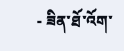- ཟིན་ཐོ་འོག་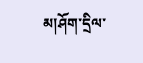མ།ཤོག་དྲིལ་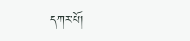དཀར་པོ།